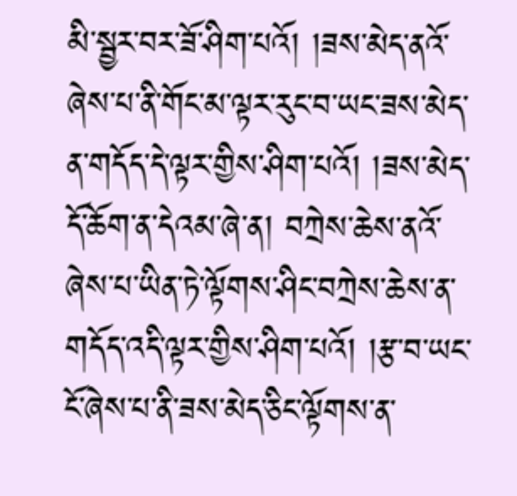མི་སྦྱར་བར་ཟོ་ཤིག་པའོ། །ཟས་མེད་ནའོ་ཞེས་པ་ནི་གོང་མ་ལྟར་རུང་བ་ཡང་ཟས་མེད་ན་གདོད་དེ་ལྟར་གྱིས་ཤིག་པའོ། །ཟས་མེད་དོ་ཆོག་ན་དེའམ་ཞེ་ན། བཀྲེས་ཆེས་ནའོ་ཞེས་པ་ཡིན་ཏེ་ལྟོགས་ཤིང་བཀྲེས་ཆེས་ན་གདོད་འདི་ལྟར་གྱིས་ཤིག་པའོ། །རྩ་བ་ཡང་ངོ་ཞེས་པ་ནི་ཟས་མེད་ཅིང་ལྟོགས་ན་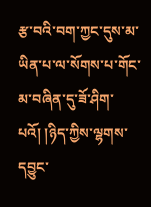རྩ་བའི་བག་ཀྱང་དུས་མ་ཡིན་པ་ལ་སོགས་པ་གོང་མ་བཞིན་དུ་ཟོ་ཤིག་པའོ། །ཉིད་ཀྱིས་ལྷགས་དབྱུང་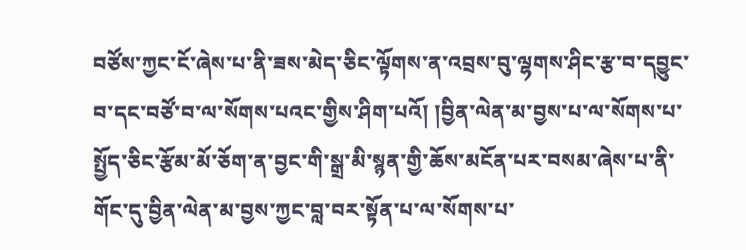བཙོས་ཀྱང་ངོ་ཞེས་པ་ནི་ཟས་མེད་ཅིང་ལྟོགས་ན་འབྲས་བུ་ལྷགས་ཤིང་རྩ་བ་དབྱུང་བ་དང་བཙོ་བ་ལ་སོགས་པའང་གྱིས་ཤིག་པའོ། །བྱིན་ལེན་མ་བྱས་པ་ལ་སོགས་པ་སྤྱོད་ཅིང་རྩོམ་མོ་ཅོག་ན་བྱང་གི་སྒྲ་མི་སྙན་གྱི་ཆོས་མངོན་པར་བསམ་ཞེས་པ་ནི་གོང་དུ་བྱིན་ལེན་མ་བྱས་ཀྱང་བླ་བར་སྟོན་པ་ལ་སོགས་པ་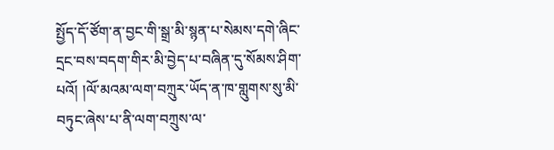སྤྱོད་དོ་ཙོག་ན་བྱང་གི་སྒྲ་མི་སྙན་པ་སེམས་དགེ་ཞིང་དྲང་བས་བདག་གིར་མི་བྱེད་པ་བཞིན་དུ་སོམས་ཤིག་པའོ། །ལོ་མའམ་ལག་བཀྲུར་ཡོད་ན་ཁ་གླུགས་སུ་མི་བཏུང་ཞེས་པ་ནི་ལག་བཀྲུས་ལ་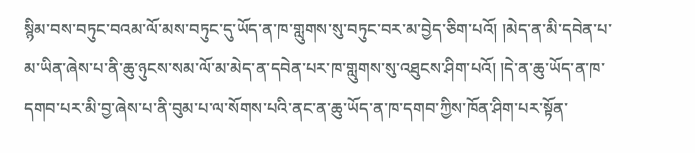སྙིམ་བས་བཏུང་བའམ་ལོ་མས་བཏུང་དུ་ཡོད་ན་ཁ་གླུགས་སུ་བཏུང་བར་མ་བྱེད་ཅིག་པའོ། །མེད་ན་མི་དབེན་པ་མ་ཡིན་ཞེས་པ་ནི་ཆུ་ཉུངས་སམ་ལོ་མ་མེད་ན་དབེན་པར་ཁ་གླུགས་སུ་འཐུངས་ཤིག་པའོ། །དེ་ན་ཆུ་ཡོད་ན་ཁ་དགབ་པར་མི་བྱ་ཞེས་པ་ནི་བུམ་པ་ལ་སོགས་པའི་ནང་ན་ཆུ་ཡོད་ན་ཁ་དགབ་ཀྱིས་ཁོན་ཤིག་པར་སྟོན་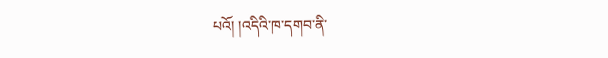པའོ། །འདིའི་ཁ་དགབ་ནི་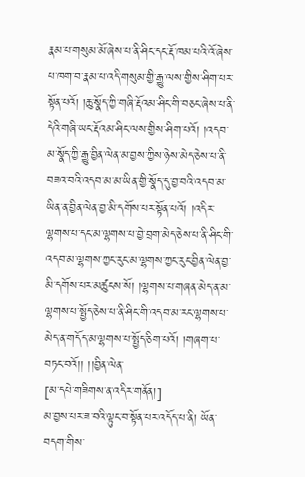རྣམ་པ་གསུམ་མོ་ཞེས་པ་ནི་ཤིང་དང་རྡོ་ཁམ་པའི་འོ་ཞེས་པ་ཁག་བ་རྣམ་པ་འདི་གསུམ་གྱི་རྒྱུ་ལས་གྱིས་ཤིག་པར་སྟོན་པའོ། །ཆུ་སྣོད་ཀྱི་གཞི་རྡོའམ་ཤིང་གི་བཅང་ཞེས་པ་ནི་དེའི་གཞི་ཡང་རྡོའམ་ཤིང་ལས་གྱིས་ཤིག་པའོ། །འདབ་མ་སྣོད་ཀྱི་རྒྱུ་བྱིན་ལེན་མ་བྱས་ཀྱིས་ཉེས་མེད་ཅེས་པ་ནི་བཟའ་བའི་འདབ་མ་མ་ཡིན་གྱི་སྣོད་དུ་བྱ་བའི་འདབ་མ་ཡིན་ན་བྱིན་ལེན་བྱ་མི་དགོས་པར་སྟོན་པའོ། །འདིར་ལྷགས་པ་དང་མ་ལྷགས་པ་བྱེ་བྲག་མེད་ཅེས་པ་ནི་ཤིང་གི་འདབ་མ་ལྷགས་ཀྱང་རུང་མ་ལྷགས་ཀྱང་རུང་བྱིན་ལེན་བྱ་མི་དགོས་པར་མཚུངས་སོ། །ལྷགས་པ་གཞན་མེད་ན་མ་ལྷགས་པ་སྤྱོད་ཅེས་པ་ནི་ཤིང་གི་འདབ་མ་རང་ལྷགས་པ་མེད་ན་གདོད་མ་ལྷགས་པ་སྤྱོད་ཅིག་པའོ། །གཞག་པ་བཏང་བའོ།། །།བྱིན་ལེན་
[མ་དཔེ་གཟིགས་ན་འདིར་གནོན།]
མ་བྱས་པར་ཟ་བའི་ལྟུང་བ་སྟོན་པར་འདོད་པ་ནི། ཡོན་བདག་གིས་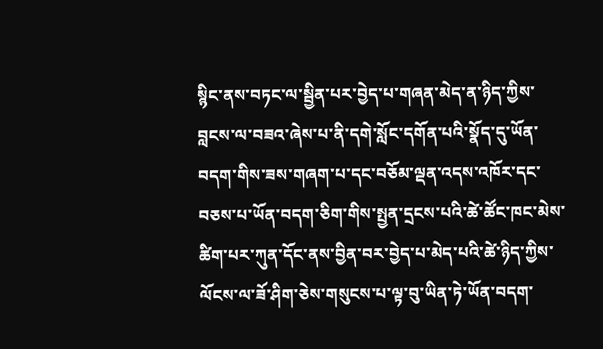སྙིང་ནས་བཏང་ལ་སྦྱིན་པར་བྱེད་པ་གཞན་མེད་ན་ཉིད་ཀྱིས་བླངས་ལ་བཟའ་ཞེས་པ་ནི་དགེ་སློང་དགོན་པའི་སྣོད་དུ་ཡོན་བདག་གིས་ཟས་གཞག་པ་དང་བཅོམ་ལྡན་འདས་འཁོར་དང་བཅས་པ་ཡོན་བདག་ཅིག་གིས་སྤྱན་དྲངས་པའི་ཚེ་ཚོང་ཁང་མེས་ཚིག་པར་ཀུན་དོང་ནས་བྱིན་བར་བྱེད་པ་མེད་པའི་ཚེ་ཉིད་ཀྱིས་ལོངས་ལ་ཟོ་ཤིག་ཅེས་གསུངས་པ་ལྟ་བུ་ཡིན་ཏེ་ཡོན་བདག་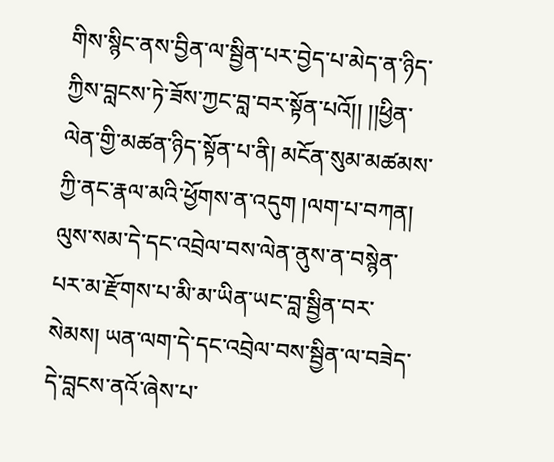གིས་སྙིང་ནས་བྱིན་ལ་སྦྱིན་པར་བྱེད་པ་མེད་ན་ཉིད་ཀྱིས་བླངས་ཏེ་ཟོས་ཀྱང་བླ་བར་སྟོན་པའོ།། །།ཕྱིན་ལེན་གྱི་མཚན་ཉིད་སྟོན་པ་ནི། མངོན་སུམ་མཚམས་ཀྱི་ནང་རྣལ་མའི་ཕྱོགས་ན་འདུག །ལག་པ་བཀན། ལུས་སམ་དེ་དང་འབྲེལ་བས་ལེན་ནུས་ན་བསྙེན་པར་མ་རྫོགས་པ་མི་མ་ཡིན་ཡང་བླ་སྦྱིན་བར་སེམས། ཡན་ལག་དེ་དང་འབྲེལ་བས་སྦྱིན་ལ་བཟེད་དེ་བླངས་ནའོ་ཞེས་པ་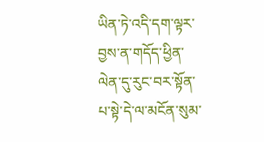ཡིན་ཏེ་འདི་དག་ལྟར་བྱས་ན་གདོད་ཕྱིན་ལེན་དུ་རུང་བར་སྟོན་པ་སྟེ་དེ་ལ་མངོན་སུམ་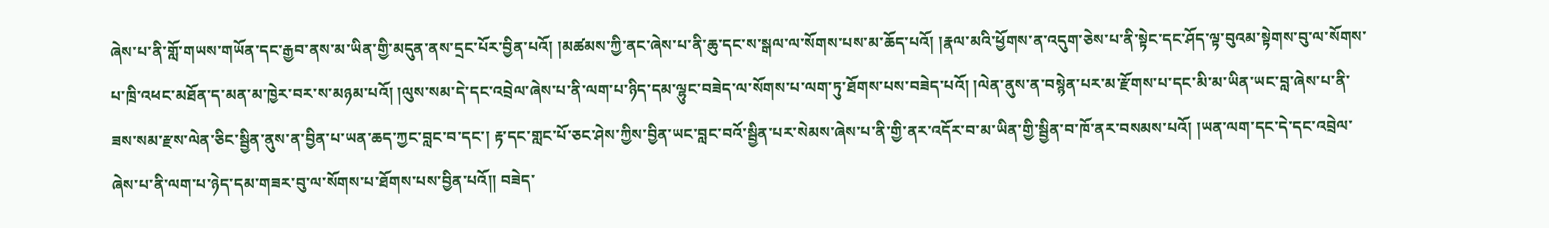ཞེས་པ་ནི་གློ་གཡས་གཡོན་དང་རྒྱབ་ནས་མ་ཡིན་གྱི་མདུན་ནས་དྲང་པོར་བྱིན་པའོ། །མཚམས་ཀྱི་ནང་ཞེས་པ་ནི་ཆུ་དང་ས་སྒལ་ལ་སོགས་པས་མ་ཆོད་པའོ། །རྣལ་མའི་ཕྱོགས་ན་འདུག་ཅེས་པ་ནི་སྟེང་དང་ཤོད་ལྟ་བུའམ་སྟེགས་བུ་ལ་སོགས་པ་ཁྲི་འཕང་མཐོན་ད་མན་མ་ཁྱེར་བར་ས་མཉམ་པའོ། །ལུས་སམ་དེ་དང་འབྲེལ་ཞེས་པ་ནི་ལག་པ་ཉིད་དམ་ལྷུང་བཟེད་ལ་སོགས་པ་ལག་ཏུ་ཐོགས་པས་བཟེད་པའོ། །ལེན་ནུས་ན་བསྙེན་པར་མ་རྫོགས་པ་དང་མི་མ་ཡིན་ཡང་བླ་ཞེས་པ་ནི་ཟས་སམ་རྫས་ལེན་ཅིང་སྦྱིན་ནུས་ན་བྱིན་པ་ཡན་ཆད་ཀྱང་བླང་བ་དང་། རྟ་དང་གླང་པོ་ཅང་ཤེས་ཀྱིས་བྱིན་ཡང་བླང་བའོ་སྦྱིན་པར་སེམས་ཞེས་པ་ནི་གྱི་ནར་འདོར་བ་མ་ཡིན་གྱི་སྦྱིན་བ་ཁོ་ནར་བསམས་པའོ། །ཡན་ལག་དང་དེ་དང་འབྲེལ་ཞེས་པ་ནི་ལག་པ་ཉེད་དམ་གཟར་བུ་ལ་སོགས་པ་ཐོགས་པས་བྱིན་པའོ།། བཟེད་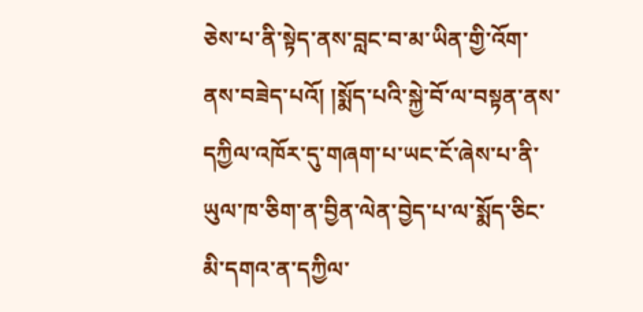ཅེས་པ་ནི་སྟེད་ནས་བླང་བ་མ་ཡིན་གྱི་འོག་ནས་བཟེད་པའོ། །སྨོད་པའི་སྐྱེ་བོ་ལ་བསྟན་ནས་དཀྱིལ་འཁོར་དུ་གཞག་པ་ཡང་ངོ་ཞེས་པ་ནི་ཡུལ་ཁ་ཅིག་ན་བྱིན་ལེན་བྱེད་པ་ལ་སྨོད་ཅིང་མི་དགའ་ན་དཀྱིལ་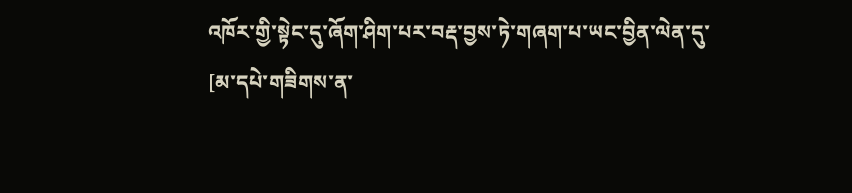འཁོར་གྱི་སྟེང་དུ་ཞོག་ཤིག་པར་བརྡ་བྱས་ཏེ་གཞག་པ་ཡང་བྱིན་ལེན་དུ་
[མ་དཔེ་གཟིགས་ན་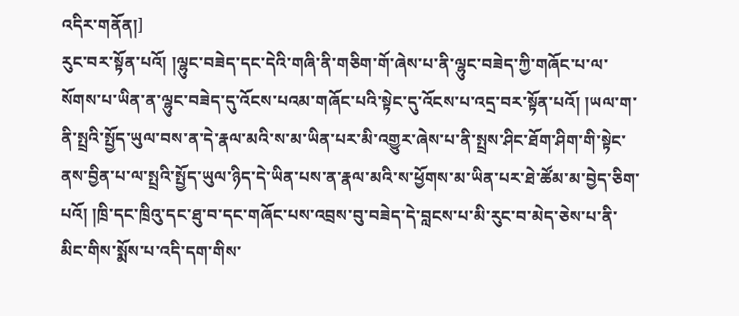འདིར་གནོན།]
རུང་བར་སྟོན་པའོ། །ལྷུང་བཟེད་དང་དེའི་གཞི་ནི་གཅིག་གོ་ཞེས་པ་ནི་ལྷུང་བཟེད་ཀྱི་གཞོང་པ་ལ་སོགས་པ་ཡིན་ན་ལྷུང་བཟེད་དུ་འོངས་པའམ་གཞོང་པའི་སྟེང་དུ་འོངས་པ་འདྲ་བར་སྟོན་པའོ། །ཡལ་ག་ནི་སྤྲའི་སྤྱོད་ཡུལ་བས་ན་དེ་རྣལ་མའི་ས་མ་ཡིན་པར་མི་འགྱུར་ཞེས་པ་ནི་སྤྲས་ཤིང་ཐོག་ཤིག་གི་སྟེང་ནས་བྱིན་པ་ལ་སྤྲའི་སྤྱོད་ཡུལ་ཉིད་དེ་ཡིན་པས་ན་རྣལ་མའི་ས་ཕྱོགས་མ་ཡིན་པར་ཐེ་ཚོམ་མ་བྱེད་ཅིག་པའོ། །ཁྲི་དང་ཁྲིའུ་དང་ཐུ་བ་དང་གཞོང་པས་འབྲས་བུ་བཟེད་དེ་བླངས་པ་མི་རུང་བ་མེད་ཅེས་པ་ནི་མིང་གིས་སྨོས་པ་འདི་དག་གིས་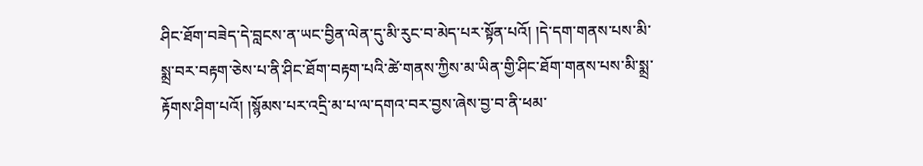ཤིང་ཐོག་བཟེད་དེ་བླངས་ན་ཡང་བྱིན་ལེན་དུ་མི་རུང་བ་མེད་པར་སྟོན་པའོ། །དེ་དག་གནས་པས་མི་སྨྲ་བར་བརྟག་ཅེས་པ་ནི་ཤིང་ཐོག་བརྟག་པའི་ཚེ་གནས་ཀྱིས་མ་ཡིན་གྱི་ཤིང་ཐོག་གནས་པས་མི་སྨྲ་རྟོགས་ཤིག་པའོ། །སྙོམས་པར་འདྲི་མ་པ་ལ་དགའ་བར་བྱས་ཞེས་བྱ་བ་ནི་ཕམ་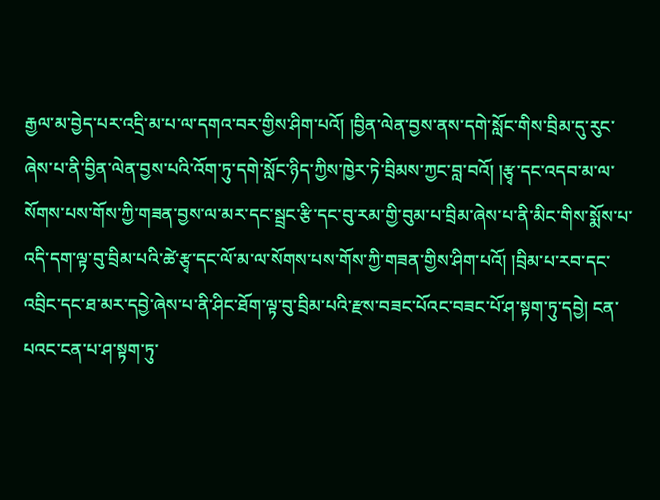རྒྱལ་མ་བྱེད་པར་འདྲི་མ་པ་ལ་དགའ་བར་གྱིས་ཤིག་པའོ། །བྱིན་ལེན་བྱས་ནས་དགེ་སློང་གིས་བྲིམ་དུ་རུང་ཞེས་པ་ནི་བྱིན་ལེན་བྱས་པའི་འོག་ཏུ་དགེ་སློང་ཉིད་ཀྱིས་ཁྱེར་ཏེ་བྲིམས་ཀྱང་བླ་བའོ། །རྩྭ་དང་འདབ་མ་ལ་སོགས་པས་གོས་ཀྱི་གཟན་བྱས་ལ་མར་དང་སྦྲང་རྩི་དང་བུ་རམ་གྱི་བུམ་པ་བྲིམ་ཞེས་པ་ནི་མིང་གིས་སྨོས་པ་འདི་དག་ལྟ་བུ་བྲིམ་པའི་ཚེ་རྩྭ་དང་ལོ་མ་ལ་སོགས་པས་གོས་ཀྱི་གཟན་གྱིས་ཤིག་པའོ། །བྲིམ་པ་རབ་དང་འབྲིང་དང་ཐ་མར་དབྱེ་ཞེས་པ་ནི་ཤིང་ཐོག་ལྟ་བུ་བྲིམ་པའི་རྫས་བཟང་པོའང་བཟང་པོ་ཤ་སྟག་ཏུ་དབྱེ། ངན་པའང་ངན་པ་ཤ་སྟག་ཏུ་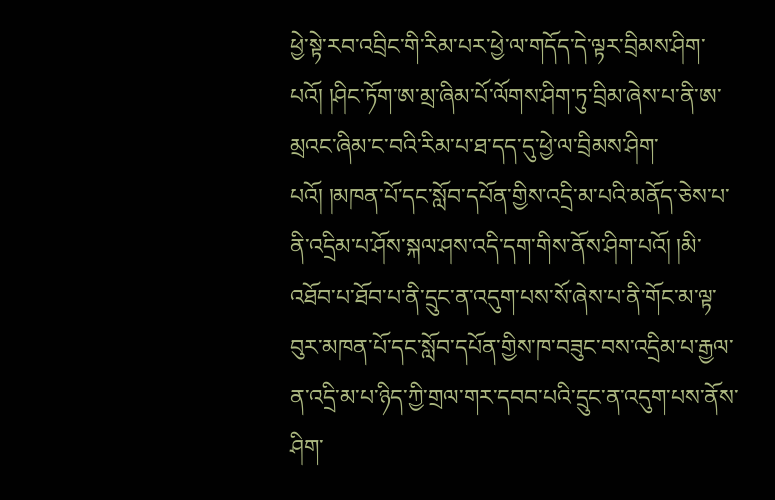ཕྱེ་སྟེ་རབ་འབྲིང་གི་རིམ་པར་ཕྱེ་ལ་གདོད་དེ་ལྟར་བྲིམས་ཤིག་པའོ། །ཤིང་ཏོག་ཨ་མྲ་ཞིམ་པོ་ལོགས་ཤིག་ཏུ་བྲིམ་ཞེས་པ་ནི་ཨ་མྲའང་ཞིམ་ང་བའི་རིམ་པ་ཐ་དད་དུ་ཕྱེ་ལ་བྲིམས་ཤིག་པའོ། །མཁན་པོ་དང་སློབ་དཔོན་གྱིས་འདྲི་མ་པའི་མནོད་ཅེས་པ་ནི་འདྲིམ་པ་ཤོས་སྐལ་ཤས་འདི་དག་གིས་ནོས་ཤིག་པའོ། །མི་འཐོབ་པ་ཐོབ་པ་ནི་དྲུང་ན་འདུག་པས་སོ་ཞེས་པ་ནི་གོང་མ་ལྟ་བུར་མཁན་པོ་དང་སློབ་དཔོན་གྱིས་ཁ་བཟུང་བས་འདྲིམ་པ་རྒྱལ་ན་འདྲི་མ་པ་ཉིད་ཀྱི་གྲལ་གར་དབབ་པའི་དྲུང་ན་འདུག་པས་ནོས་ཤིག་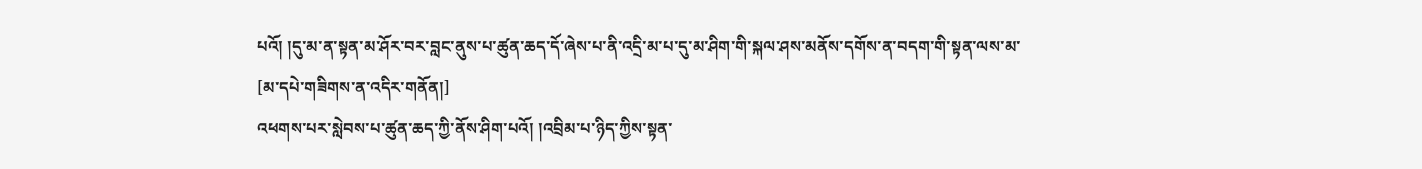པའོ། །དུ་མ་ན་སྟན་མ་ཤོར་བར་བླང་ནུས་པ་ཚུན་ཆད་དོ་ཞེས་པ་ནི་འདྲི་མ་པ་དུ་མ་ཤིག་གི་སྐལ་ཤས་མནོས་དགོས་ན་བདག་གི་སྟན་ལས་མ་
[མ་དཔེ་གཟིགས་ན་འདིར་གནོན།]
འཕགས་པར་སླེབས་པ་ཚུན་ཆད་ཀྱི་ནོས་ཤིག་པའོ། །འབྲིམ་པ་ཉིད་ཀྱིས་སྟན་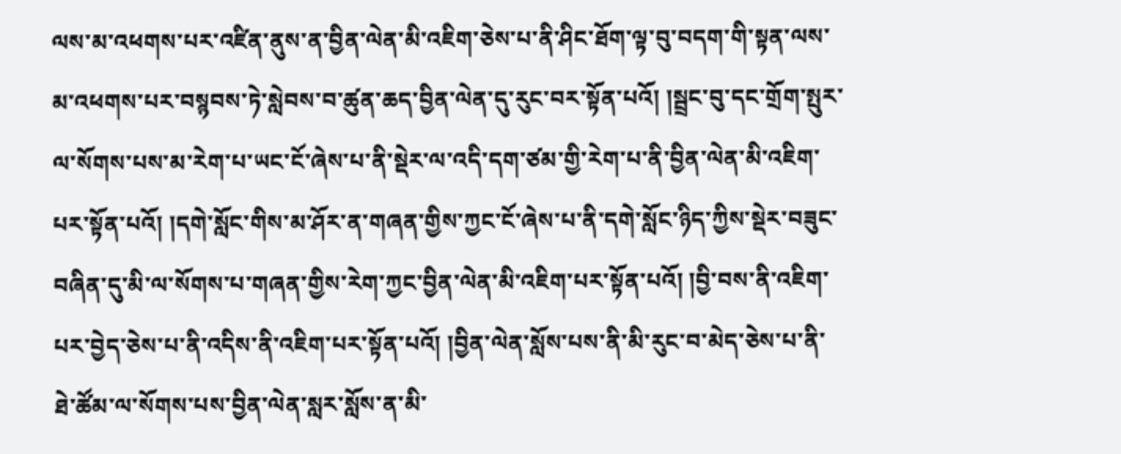ལས་མ་འཕགས་པར་འཛིན་ནུས་ན་བྱིན་ལེན་མི་འཇིག་ཅེས་པ་ནི་ཤིང་ཐོག་ལྟ་བུ་བདག་གི་སྟན་ལས་མ་འཕགས་པར་བསྙབས་ཏེ་སླེབས་བ་ཚུན་ཆད་བྱིན་ལེན་དུ་རུང་བར་སྟོན་པའོ། །སྦྲང་བུ་དང་གྲོག་སྤུར་ལ་སོགས་པས་མ་རེག་པ་ཡང་ངོ་ཞེས་པ་ནི་སྡེར་ལ་འདི་དག་ཙམ་གྱི་རེག་པ་ནི་བྱིན་ལེན་མི་འཇིག་པར་སྟོན་པའོ། །དགེ་སློང་གིས་མ་ཤོར་ན་གཞན་གྱིས་ཀྱང་ངོ་ཞེས་པ་ནི་དགེ་སློང་ཉིད་ཀྱིས་སྡེར་བཟུང་བཞིན་དུ་མི་ལ་སོགས་པ་གཞན་གྱིས་རེག་ཀྱང་བྱིན་ལེན་མི་འཇིག་པར་སྟོན་པའོ། །བྱི་བས་ནི་འཇིག་པར་བྱེད་ཅེས་པ་ནི་འདིས་ནི་འཇིག་པར་སྟོན་པའོ། །བྱིན་ལེན་སློས་པས་ནི་མི་རུང་བ་མེད་ཅེས་པ་ནི་ཐེ་ཚོམ་ལ་སོགས་པས་བྱིན་ལེན་སླར་སློས་ན་མི་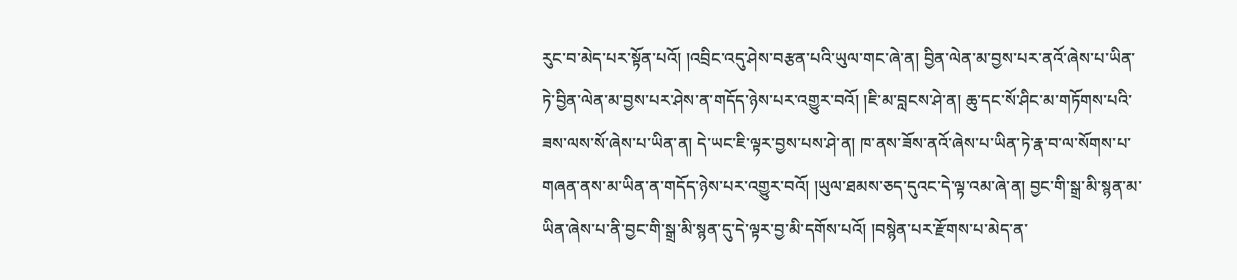རུང་བ་མེད་པར་སྟོན་པའོ། །འབྲིང་འདུ་ཤེས་བརྩན་པའི་ཡུལ་གང་ཞེ་ན། བྱིན་ལེན་མ་བྱས་པར་ནའོ་ཞེས་པ་ཡིན་ཏེ་བྱིན་ལེན་མ་བྱས་པར་ཤེས་ན་གདོད་ཉེས་པར་འགྱུར་བའོ། །ཇི་མ་བླངས་ཤེ་ན། ཆུ་དང་སོ་ཤིང་མ་གཏོགས་པའི་ཟས་ལས་སོ་ཞེས་པ་ཡིན་ན། དེ་ཡང་ཇི་ལྟར་བྱས་པས་ཤེ་ན། ཁ་ནས་ཟོས་ནའོ་ཞེས་པ་ཡིན་ཏེ་རྣ་བ་ལ་སོགས་པ་གཞན་ནས་མ་ཡིན་ན་གདོད་ཉེས་པར་འགྱུར་བའོ། །ཡུལ་ཐམས་ཅད་དུའང་དེ་ལྟ་འམ་ཞེ་ན། བྱང་གི་སྒྲ་མི་སྙན་མ་ཡིན་ཞེས་པ་ནི་བྱང་གི་སྒྲ་མི་སྙན་དུ་དེ་ལྟར་བྱ་མི་དགོས་པའོ། །བསྙེན་པར་རྫོགས་པ་མེད་ན་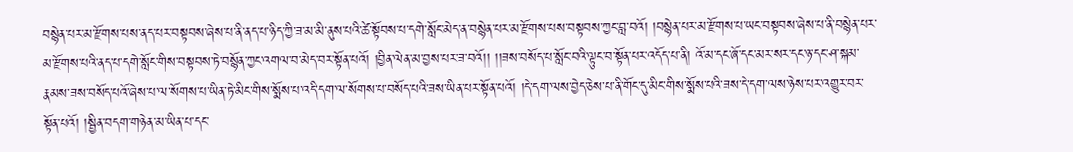བསྙེན་པར་མ་རྫོགས་པས་ནད་པར་བསྟབས་ཞེས་པ་ནི་ནད་པ་ཉིད་ཀྱི་ཟ་མ་མི་ནུས་པའི་ཚེ་སྟོབས་པ་དགེ་སློང་མེད་ན་བསྙེན་པར་མ་རྫོགས་པས་བསྟབས་ཀྱང་བླ་བའོ། །བསྙེན་པར་མ་རྫོགས་པ་ཡང་བསྟབས་ཞེས་པ་ནི་བསྙེན་པར་མ་རྫོགས་པའི་ནད་པ་དགེ་སློང་གིས་བསྟབས་ཏེ་བསྙོན་ཀྱང་འགལ་བ་མེད་བར་སྟོན་པའོ། །བྱིན་ལེན་མ་བྱས་པར་ཟ་བའོ།། །།ཟས་བསོད་པ་སློང་བའི་ལྟུང་བ་སྟོན་པར་འདོད་པ་ནི། འོ་མ་དང་ཞོ་དང་མར་སར་དང་ཉ་དང་ཤ་སྐམ་རྣམས་ཟས་བསོད་པའོ་ཞེས་པ་ལ་སོགས་པ་ཡིན་ཏེ་མིང་གིས་སྨོས་པ་འདི་དག་ལ་སོགས་པ་བསོད་པའི་ཟས་ཡིན་པར་སྟོན་པའོ། །དེ་དག་ལས་བྱེད་ཅེས་པ་ནི་གོང་དུ་མིང་གིས་སྨོས་པའི་ཟས་དེ་དག་ལས་ཉེས་པར་འགྱུར་བར་སྟོན་པའོ། །སྦྱིན་བདག་གཉེན་མ་ཡིན་པ་དང་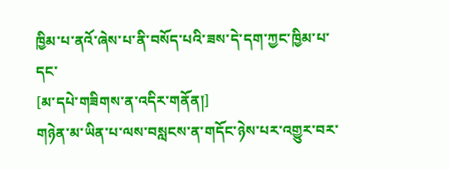ཁྱིམ་པ་ནའོ་ཞེས་པ་ནི་བསོད་པའི་ཟས་དེ་དག་ཀྱང་ཁྱིམ་པ་དང་
[མ་དཔེ་གཟིགས་ན་འདིར་གནོན།]
གཉེན་མ་ཡིན་པ་ལས་བསླངས་ན་གདོང་ཉེས་པར་འགྱུར་བར་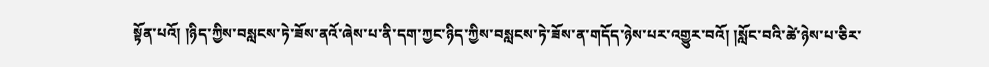སྟོན་པའོ། །ཉིད་ཀྱིས་བསླངས་ཏེ་ཟོས་ནའོ་ཞེས་པ་ནི་དག་ཀྱང་ཉིད་ཀྱིས་བསླངས་ཏེ་ཟོས་ན་གདོད་ཉེས་པར་འགྱུར་བའོ། །སློང་བའི་ཚེ་ཉེས་པ་ཅིར་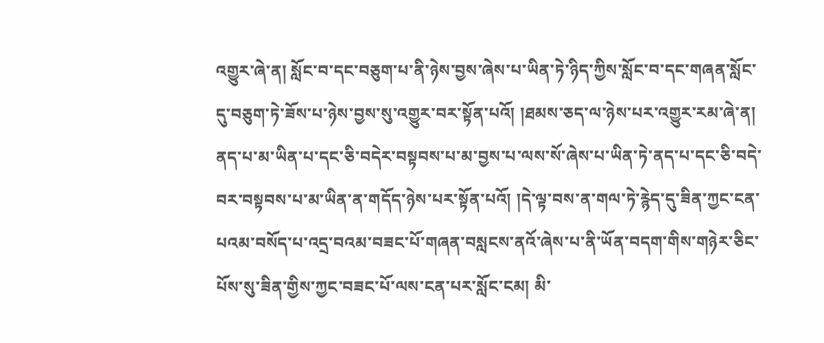འགྱུར་ཞེ་ན། སློང་བ་དང་བཅུག་པ་ནི་ཉེས་བྱས་ཞེས་པ་ཡིན་ཏེ་ཉིད་ཀྱིས་སློང་བ་དང་གཞན་སློང་དུ་བཅུག་ཏེ་ཟོས་པ་ཉེས་བྱས་སུ་འགྱུར་བར་སྟོན་པའོ། །ཐམས་ཅད་ལ་ཉེས་པར་འགྱུར་རམ་ཞེ་ན། ནད་པ་མ་ཡིན་པ་དང་ཅི་བདེར་བསྟབས་པ་མ་བྱས་པ་ལས་སོ་ཞེས་པ་ཡིན་ཏེ་ནད་པ་དང་ཅི་བདེ་བར་བསྟབས་པ་མ་ཡིན་ན་གདོད་ཉེས་པར་སྟོན་པའོ། །དེ་ལྟ་བས་ན་གལ་ཏེ་རྙེད་དུ་ཟིན་ཀྱང་ངན་པའམ་བསོད་པ་འདྲ་བའམ་བཟང་པོ་གཞན་བསླངས་ནའོ་ཞེས་པ་ནི་ཡོན་བདག་གིས་གཉེར་ཅིང་པོས་སུ་ཟིན་གྱིས་ཀྱང་བཟང་པོ་ལས་ངན་པར་སློང་ངམ། མི་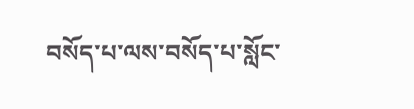བསོད་པ་ལས་བསོད་པ་སློང་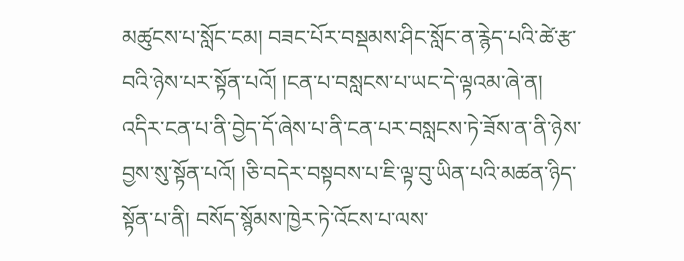མཚུངས་པ་སློང་ངམ། བཟང་པོར་བསྡམས་ཤིང་སློང་ན་རྙེད་པའི་ཚེ་རྩ་བའི་ཉེས་པར་སྟོན་པའོ། །ངན་པ་བསླངས་པ་ཡང་དེ་ལྟའམ་ཞེ་ན། འདིར་ངན་པ་ནི་བྱེད་དོ་ཞེས་པ་ནི་ངན་པར་བསླངས་ཏེ་ཟོས་ན་ནི་ཉེས་བྱས་སུ་སྟོན་པའོ། །ཅི་བདེར་བསྟབས་པ་ཇི་ལྟ་བུ་ཡིན་པའི་མཚན་ཉིད་སྟོན་པ་ནི། བསོད་སྙོམས་ཁྱེར་ཏེ་འོངས་པ་ལས་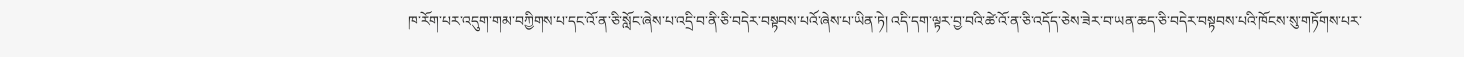ཁ་རོག་པར་འདུག་གམ་བཀྱིགས་པ་དང་འོ་ན་ཅི་སློང་ཞེས་པ་འདྲི་བ་ནི་ཅི་བདེར་བསྟབས་པའོ་ཞེས་པ་ཡིན་ཏེ། འདི་དག་ལྟར་བྱ་བའི་ཚེ་འོ་ན་ཅི་འདོད་ཅེས་ཟེར་བ་ཡན་ཆད་ཅི་བདེར་བསྟབས་པའི་ཁོངས་སུ་གཏོགས་པར་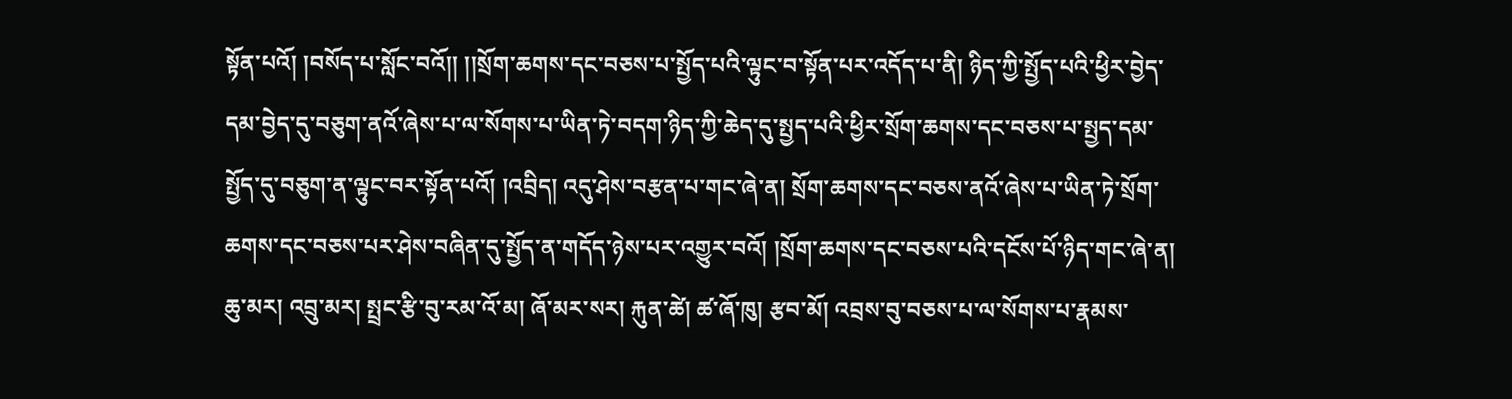སྟོན་པའོ། །བསོད་པ་སློང་བའོ།། །།སྲོག་ཆགས་དང་བཅས་པ་སྤྱོད་པའི་ལྟུང་བ་སྟོན་པར་འདོད་པ་ནི། ཉིད་ཀྱི་སྤྱོད་པའི་ཕྱིར་བྱེད་དམ་བྱེད་དུ་བཅུག་ནའོ་ཞེས་པ་ལ་སོགས་པ་ཡིན་ཏེ་བདག་ཉིད་ཀྱི་ཆེད་དུ་སྤྱད་པའི་ཕྱིར་སྲོག་ཆགས་དང་བཅས་པ་སྤྱད་དམ་སྤྱོད་དུ་བཅུག་ན་ལྟུང་བར་སྟོན་པའོ། །འབྲིད། འདུ་ཤེས་བརྩན་པ་གང་ཞེ་ན། སྲོག་ཆགས་དང་བཅས་ནའོ་ཞེས་པ་ཡིན་ཏེ་སྲོག་ཆགས་དང་བཅས་པར་ཤེས་བཞིན་དུ་སྤྱོད་ན་གདོད་ཉེས་པར་འགྱུར་བའོ། །སྲོག་ཆགས་དང་བཅས་པའི་དངོས་པོ་ཉིད་གང་ཞེ་ན། ཆུ་མར། འབྲུ་མར། སྤྲང་རྩི་བུ་རམ་འོ་མ། ཞོ་མར་སར། རྐུན་ཚེ། ཚ་ཞོ་ཁུ། རྩབ་མོ། འབྲས་བུ་བཅས་པ་ལ་སོགས་པ་རྣམས་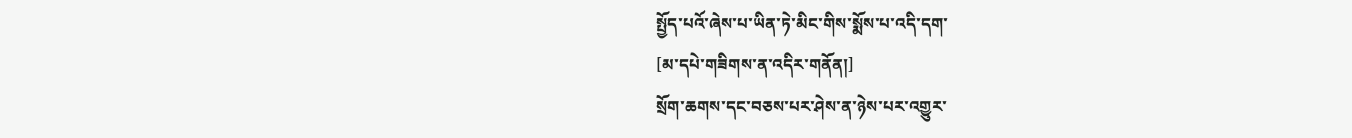སྤྱོད་པའོ་ཞེས་པ་ཡིན་ཏེ་མིང་གིས་སྨོས་པ་འདི་དག་
[མ་དཔེ་གཟིགས་ན་འདིར་གནོན།]
སྲོག་ཆགས་དང་བཅས་པར་ཤེས་ན་ཉེས་པར་འགྱུར་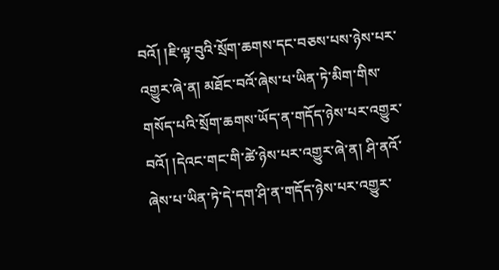བའོ། །ཇི་ལྟ་བུའི་སྲོག་ཆགས་དང་བཅས་པས་ཉེས་པར་འགྱུར་ཞེ་ན། མཐོང་བའོ་ཞེས་པ་ཡིན་ཏེ་མིག་གིས་གསོད་པའི་སྲོག་ཆགས་ཡོད་ན་གདོད་ཉེས་པར་འགྱུར་བའོ། །དེའང་གང་གི་ཚེ་ཉེས་པར་འགྱུར་ཞེ་ན། ཤི་ནའོ་ཞེས་པ་ཡིན་ཏེ་དེ་དག་ཤི་ན་གདོད་ཉེས་པར་འགྱུར་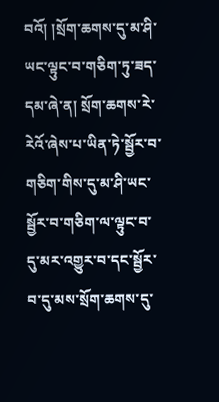བའོ། །སྲོག་ཆགས་དུ་མ་ཤི་ཡང་ལྟུང་བ་གཅིག་ཏུ་ཟད་དམ་ཞེ་ན། སྲོག་ཆགས་རེ་རེའོ་ཞེས་པ་ཡིན་ཏེ་སྦྱོར་བ་གཅིག་གིས་དུ་མ་ཤི་ཡང་སྦྱོར་བ་གཅིག་ལ་ལྟུང་བ་དུ་མར་འགྱུར་བ་དང་སྦྱོར་བ་དུ་མས་སྲོག་ཆགས་དུ་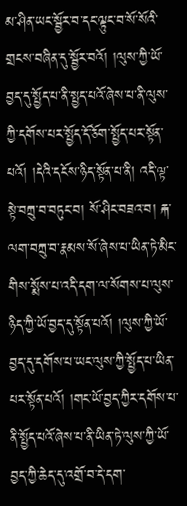མ་ཤིན་ཡང་སྦྱོར་བ་དང་ལྟུང་བ་སོ་སོའི་གྲངས་བཞིན་དུ་སྦྱོར་བའོ། །ལུས་ཀྱི་ཡོ་བྱད་དུ་སྤྱོད་པ་ནི་སྤྱད་པའོ་ཞེས་པ་ནི་ལུས་ཀྱི་དགོས་པར་སྤྱོད་དོ་ཅོག་སྤྱོད་པར་སྟོན་པའོ། །དེའི་དངོས་ཉིད་སྟོན་པ་ནི། འདི་ལྟ་སྟེ་བཀྲུ་བ་བཏུང་བ། སོ་ཤིང་བཟའ་བ། རྐ་ལག་བཀྲུ་བ་རྣམས་སོ་ཞེས་པ་ཡིན་ཏེ་མིང་གིས་སྨོས་པ་འདི་དག་ལ་སོགས་པ་ལུས་ཉིད་ཀྱི་ཡོ་བྱད་དུ་སྟོན་པའོ། །ལུས་ཀྱི་ཡོ་བྱད་དུ་དགོས་པ་ཡང་ལུས་ཀྱི་སྤྱོད་པ་ཡིན་པར་སྟོན་པའོ། །གང་ཡོ་བྱད་ཀྱིར་དགོས་པ་ནི་སྤྱོད་པའོ་ཞེས་པ་ནི་ཡིན་ཏེ་ལུས་ཀྱི་ཡོ་བྱད་ཀྱི་ཆེད་དུ་འགྲོ་བ་དེ་དག་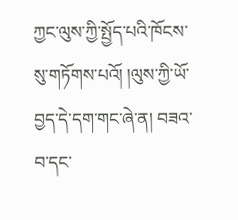ཀྱང་ལུས་ཀྱི་སྤྱོད་པའི་ཁོངས་སུ་གཏོགས་པའོ། །ལུས་ཀྱི་ཡོ་བྱད་དེ་དག་གང་ཞེ་ན། བཟའ་བ་དང་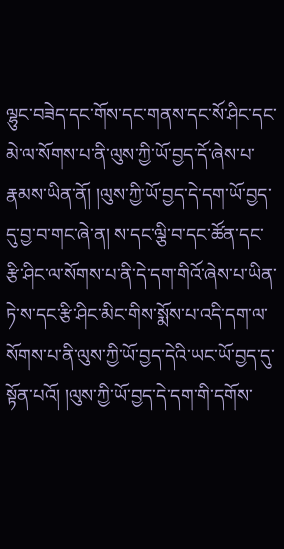ལྷུང་བཟེད་དང་གོས་དང་གནས་དང་སོ་ཤིང་དང་མེ་ལ་སོགས་པ་ནི་ལུས་ཀྱི་ཡོ་བྱད་དོ་ཞེས་པ་རྣམས་ཡིན་ནོ། །ལུས་ཀྱི་ཡོ་བྱད་དེ་དག་ཡོ་བྱད་དུ་བྱ་བ་གང་ཞེ་ན། ས་དང་ལྕི་བ་དང་ཚོན་དང་རྩི་ཤིང་ལ་སོགས་པ་ནི་དེ་དག་གིའོ་ཞེས་པ་ཡིན་ཏེ་ས་དང་རྩི་ཤིང་མིང་གིས་སྨོས་པ་འདི་དག་ལ་སོགས་པ་ནི་ལུས་ཀྱི་ཡོ་བྱད་དེའི་ཡང་ཡོ་བྱད་དུ་སྟོན་པའོ། །ལུས་ཀྱི་ཡོ་བྱད་དེ་དག་གི་དགོས་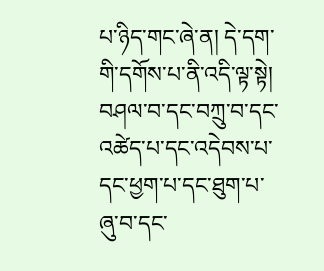པ་ཉིད་གང་ཞེ་ན། དེ་དག་གི་དགོས་པ་ནི་འདི་ལྟ་སྟེ། བཤལ་བ་དང་བཀྲུ་བ་དང་འཚེད་པ་དང་འདེབས་པ་དང་ཕྱག་པ་དང་ཐུག་པ་ཞུ་བ་དང་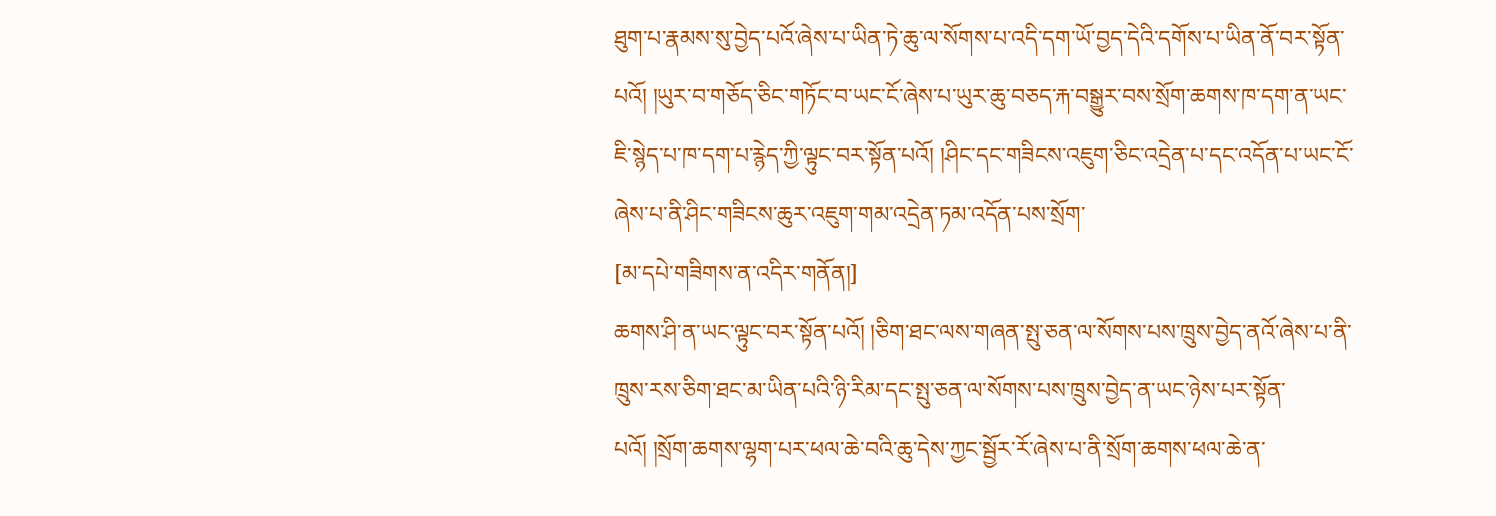ཐུག་པ་རྣམས་སུ་བྱེད་པའོ་ཞེས་པ་ཡིན་ཏེ་ཆུ་ལ་སོགས་པ་འདི་དག་ཡོ་བྱད་དེའི་དགོས་པ་ཡིན་ནོ་བར་སྟོན་པའོ། །ཡུར་བ་གཅོད་ཅིང་གཏོང་བ་ཡང་ངོ་ཞེས་པ་ཡུར་ཆུ་བཅད་རྐ་བསྒྱུར་བས་སྲོག་ཆགས་ཁ་དག་ན་ཡང་ཇི་སྙེད་པ་ཁ་དག་པ་རྙེད་ཀྱི་ལྟུང་བར་སྟོན་པའོ། །ཤིང་དང་གཟིངས་འཇུག་ཅིང་འདྲེན་པ་དང་འདོན་པ་ཡང་ངོ་ཞེས་པ་ནི་ཤིང་གཟིངས་ཆུར་འཇུག་གམ་འདྲེན་ཏམ་འདོན་པས་སྲོག་
[མ་དཔེ་གཟིགས་ན་འདིར་གནོན།]
ཆགས་ཤི་ན་ཡང་ལྟུང་བར་སྟོན་པའོ། །ཅིག་ཐང་ལས་གཞན་སྤུ་ཅན་ལ་སོགས་པས་ཁྲུས་བྱེད་ནའོ་ཞེས་པ་ནི་ཁྲུས་རས་ཅིག་ཐང་མ་ཡིན་པའི་ཉི་རིམ་དང་སྤུ་ཅན་ལ་སོགས་པས་ཁྲུས་བྱེད་ན་ཡང་ཉེས་པར་སྟོན་པའོ། །སྲོག་ཆགས་ལྷག་པར་ཕལ་ཆེ་བའི་ཆུ་དེས་ཀྱང་སྦྱོར་རོ་ཞེས་པ་ནི་སྲོག་ཆགས་ཕལ་ཆེ་ན་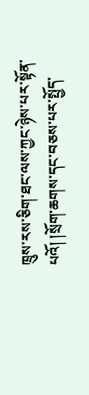ཁྲུས་རས་ཅིག་ཐང་ལས་ཀྱང་ཉེས་པར་སྟོན་པའོ། །སྲོག་ཆགས་དང་བཅས་པར་སྤྱོད་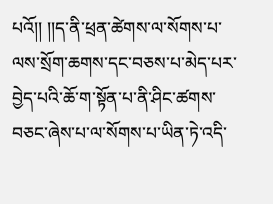པའོ།། །།ད་ནི་ཕྲན་ཚེགས་ལ་སོགས་པ་ལས་སྲོག་ཆགས་དང་བཅས་པ་མེད་པར་བྱེད་པའི་ཆོ་ག་སྟོན་པ་ནི་ཤིང་ཚགས་བཅང་ཞེས་པ་ལ་སོགས་པ་ཡིན་ཏེ་འདི་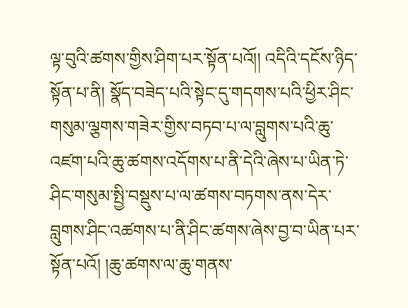ལྟ་བུའི་ཚགས་གྱིས་ཤིག་པར་སྟོན་པའོ།། འདིའི་དངོས་ཉིད་སྟོན་པ་ནི། སྣོད་བཟེད་པའི་སྟེང་དུ་གདགས་པའི་ཕྱིར་ཤིང་གསུམ་ལྕགས་གཟེར་གྱིས་བཏབ་པ་ལ་བླུགས་པའི་ཆུ་འཛག་པའི་ཆུ་ཚགས་འདོགས་པ་ནི་དེའི་ཞེས་པ་ཡིན་ཏེ་ཤིང་གསུམ་སྤྱི་བསྡུས་པ་ལ་ཚགས་བཏགས་ནས་དེར་བླུགས་ཤིང་འཚགས་པ་ནི་ཤིང་ཚགས་ཞེས་བྱ་བ་ཡིན་པར་སྟོན་པའོ། །ཆུ་ཚགས་ལ་ཆུ་གནས་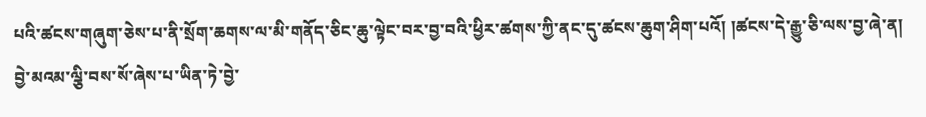པའི་ཚངས་གཞུག་ཅེས་པ་ནི་སྲོག་ཆགས་ལ་མི་གནོད་ཅིང་ཆུ་ལྟེང་བར་བྱ་བའི་ཕྱིར་ཚགས་ཀྱི་ནང་དུ་ཚངས་ཆུག་ཤིག་པའོ། །ཚངས་དེ་རྒྱུ་ཅི་ལས་བྱ་ཞེ་ན། བྱེ་མའམ་ལྕི་བས་སོ་ཞེས་པ་ཡིན་ཏེ་བྱེ་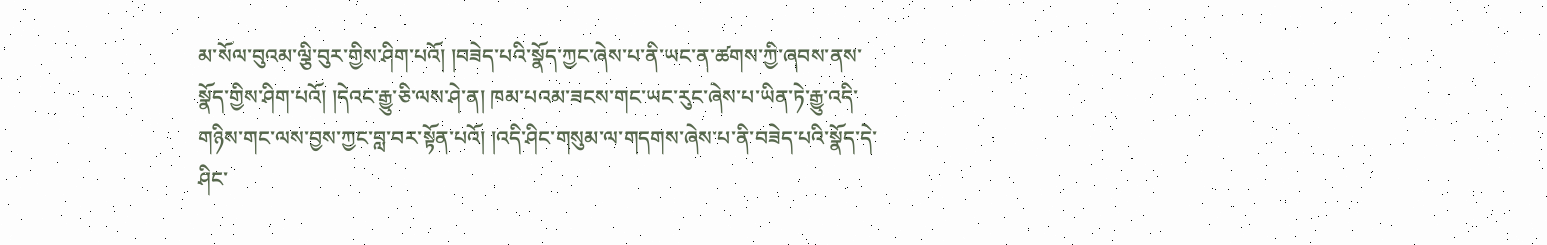མ་སོལ་བུའམ་ལྕི་བུར་གྱིས་ཤིག་པའོ། །བཟེད་པའི་སྣོད་ཀྱང་ཞེས་པ་ནི་ཡང་ན་ཚགས་ཀྱི་ཞབས་ནས་སྣོད་གྱིས་ཤིག་པའོ། །དེའང་རྒྱུ་ཅི་ལས་ཤེ་ན། ཁམ་པའམ་ཟངས་གང་ཡང་རུང་ཞེས་པ་ཡིན་ཏེ་རྒྱུ་འདི་གཉིས་གང་ལས་བྱས་ཀྱང་བླ་བར་སྟོན་པའོ། །འདི་ཤིང་གསུམ་ལ་གདགས་ཞེས་པ་ནི་བཟེད་པའི་སྣོད་དེ་ཤིང་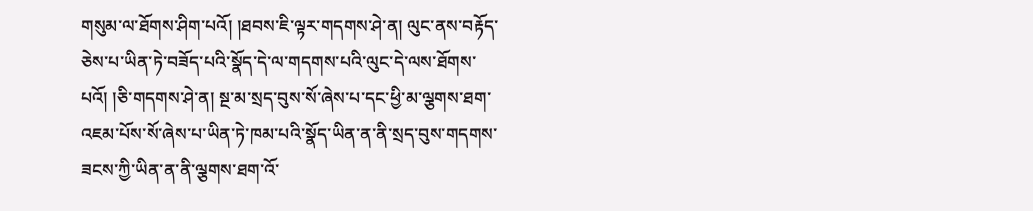གསུམ་ལ་ཐོགས་ཤིག་པའོ། །ཐབས་ཇི་ལྟར་གདགས་ཤེ་ན། ལུང་ནས་བརྟོད་ཅེས་པ་ཡིན་ཏེ་བཟོད་པའི་སྣོད་དེ་ལ་གདགས་པའི་ལུང་དེ་ལས་ཐོགས་པའོ། །ཅི་གདགས་ཤེ་ན། སྔ་མ་སྲད་བུས་སོ་ཞེས་པ་དང་ཕྱི་མ་ལྕགས་ཐག་འཇམ་པོས་སོ་ཞེས་པ་ཡིན་ཏེ་ཁམ་པའི་སྣོད་ཡིན་ན་ནི་སྲད་བུས་གདགས་ཟངས་ཀྱི་ཡིན་ན་ནི་ལྕགས་ཐག་འོ་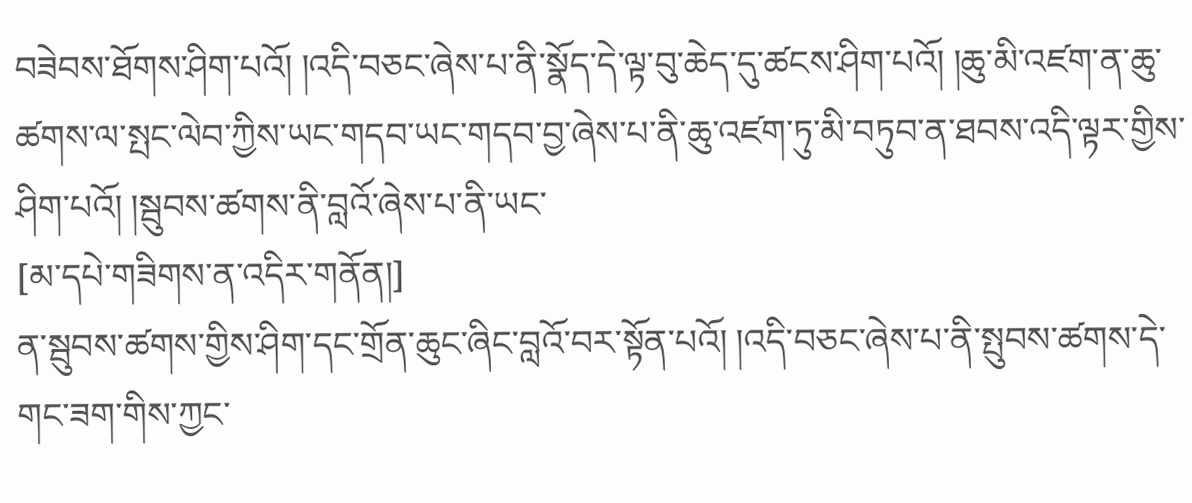བཟེབས་ཐོགས་ཤིག་པའོ། །འདི་བཅང་ཞེས་པ་ནི་སྣོད་དེ་ལྟ་བུ་ཆེད་དུ་ཚངས་ཤིག་པའོ། །ཆུ་མི་འཛག་ན་ཆུ་ཚགས་ལ་སྤང་ལེབ་ཀྱིས་ཡང་གདབ་ཡང་གདབ་བྱ་ཞེས་པ་ནི་ཆུ་འཛག་ཏུ་མི་བཏུབ་ན་ཐབས་འདི་ལྟར་གྱིས་ཤིག་པའོ། །སྦུབས་ཚགས་ནི་བླའོ་ཞེས་པ་ནི་ཡང་
[མ་དཔེ་གཟིགས་ན་འདིར་གནོན།]
ན་སྦུབས་ཚགས་གྱིས་ཤིག་དང་གྲོན་ཆུང་ཞིང་བླའོ་བར་སྟོན་པའོ། །འདི་བཅང་ཞེས་པ་ནི་སྤུབས་ཚགས་དེ་གང་ཟག་གིས་ཀྱང་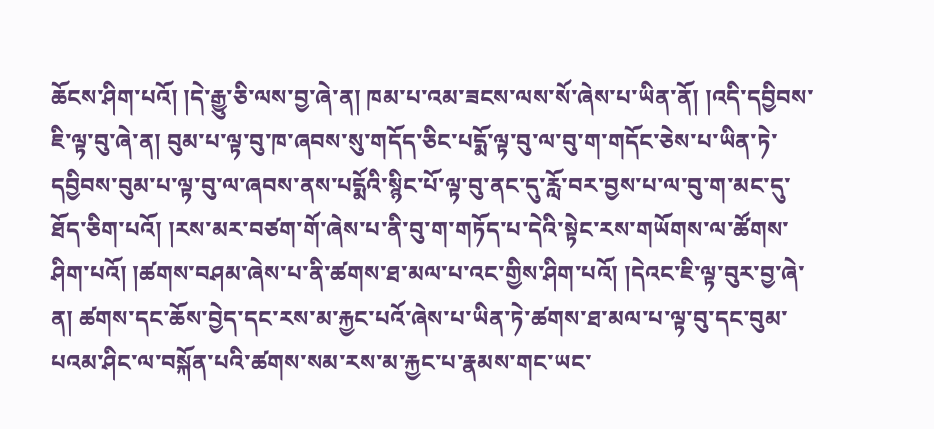ཆོངས་ཤིག་པའོ། །དེ་རྒྱུ་ཅི་ལས་བྱ་ཞེ་ན། ཁམ་པ་འམ་ཟངས་ལས་སོ་ཞེས་པ་ཡིན་ནོ། །འདི་དབྱིབས་ཇི་ལྟ་བུ་ཞེ་ན། བུམ་པ་ལྟ་བུ་ཁ་ཞབས་སུ་གདོད་ཅིང་པདྨོ་ལྟ་བུ་ལ་བུ་ག་གདོང་ཅེས་པ་ཡིན་ཏེ་དབྱིབས་བུམ་པ་ལྟ་བུ་ལ་ཞབས་ནས་པདྨོའི་སྙིང་པོ་ལྟ་བུ་ནང་དུ་རློ་བར་བྱས་པ་ལ་བུ་ག་མང་དུ་ཐོད་ཅིག་པའོ། །རས་མར་བཙག་གོ་ཞེས་པ་ནི་བུ་ག་གཏོད་པ་དེའི་སྟེང་རས་གཡོགས་ལ་ཚོགས་ཤིག་པའོ། །ཚགས་བཤམ་ཞེས་པ་ནི་ཚགས་ཐ་མལ་པ་འང་གྱིས་ཤིག་པའོ། །དེའང་ཇི་ལྟ་བུར་བྱ་ཞེ་ན། ཚགས་དང་ཆོས་བྱེད་དང་རས་མ་རྐྱང་པའོ་ཞེས་པ་ཡིན་ཏེ་ཚགས་ཐ་མལ་པ་ལྟ་བུ་དང་བུམ་པའམ་ཤིང་ལ་བསྐོན་པའི་ཚགས་སམ་རས་མ་རྐྱང་པ་རྣམས་གང་ཡང་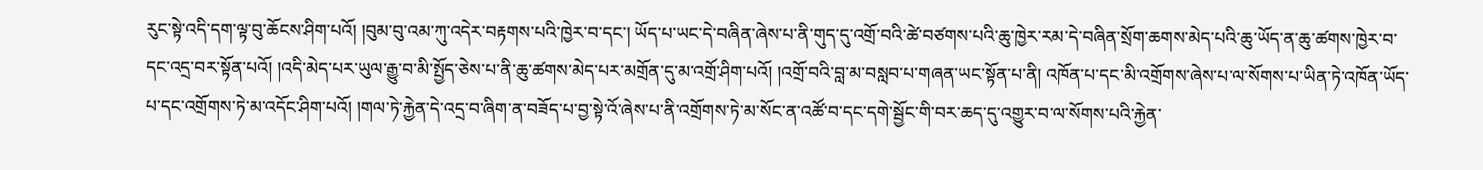རུང་སྟེ་འདི་དག་ལྟ་བུ་ཆོངས་ཤིག་པའོ། །བུམ་བུ་འམ་ཀུ་འདེར་བརྟགས་པའི་ཁྱེར་བ་དང་། ཡོད་པ་ཡང་དེ་བཞིན་ཞེས་པ་ནི་གུད་དུ་འགྲོ་བའི་ཚེ་བཙགས་པའི་ཆུ་ཁྱེར་རམ་དེ་བཞིན་སྲོག་ཆགས་མེད་པའི་ཆུ་ཡོད་ན་ཆུ་ཚགས་ཁྱེར་བ་དང་འདྲ་བར་སྟོན་པའོ། །འདི་མེད་པར་ཡུལ་རྒྱུ་བ་མི་སྤྱོད་ཅེས་པ་ནི་ཆུ་ཚགས་མེད་པར་མགྲོན་དུ་མ་འགྲོ་ཤིག་པའོ། །འགྲོ་བའི་བླ་མ་བསླབ་པ་གཞན་ཡང་སྟོན་པ་ནི། འཁོན་པ་དང་མི་འགྲོགས་ཞེས་པ་ལ་སོགས་པ་ཡིན་ཏེ་འཁོན་ཡོད་པ་དང་འགྲོགས་ཏེ་མ་འདོང་ཤིག་པའོ། །གལ་ཏེ་རྐྱེན་དེ་འདྲ་བ་ཞིག་ན་བཟོད་པ་བྱ་སྟེ་འོ་ཞེས་པ་ནི་འགྲོགས་ཏེ་མ་སོང་ན་འཚོ་བ་དང་དགེ་སྦྱོང་གི་བར་ཆད་དུ་འགྱུར་བ་ལ་སོགས་པའི་རྐྱེན་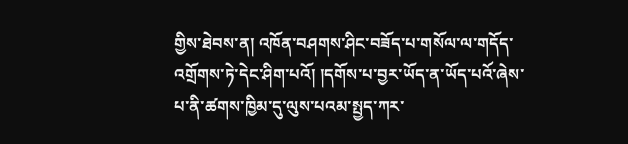གྱིས་ཐེབས་ན། འཁོན་བཤགས་ཤིང་བཟོད་པ་གསོལ་ལ་གདོད་འགྲོགས་ཏེ་དེང་ཤིག་པའོ། །དགོས་པ་བྱར་ཡོད་ན་ཡོད་པའོ་ཞེས་པ་ནི་ཚགས་ཁྱིམ་དུ་ལུས་པའམ་སྤྱད་ཀར་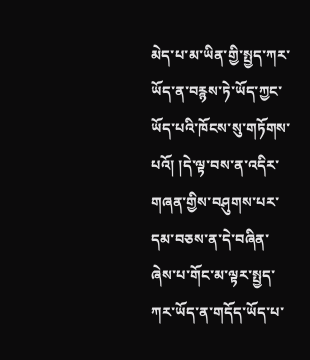མེད་པ་མ་ཡིན་གྱི་སྤྱད་ཀར་ཡོད་ན་བརྙས་ཏེ་ཡོད་ཀྱང་ཡོད་པའི་ཁོངས་སུ་གཏོགས་པའོ། །དེ་ལྟ་བས་ན་འདིར་གཞན་གྱིས་བཤུགས་པར་དམ་བཅས་ན་དེ་བཞིན་ཞེས་པ་གོང་མ་ལྟར་སྤྱད་ཀར་ཡོད་ན་གདོད་ཡོད་པ་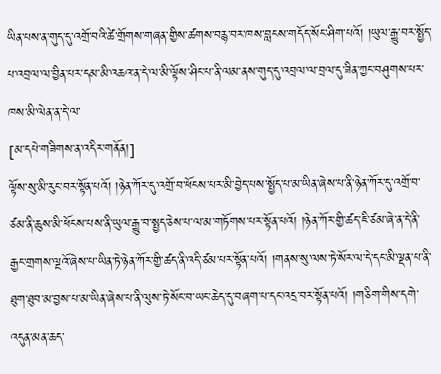ཡིན་པས་ན་གུད་དུ་འགྲོ་བའི་ཚེ་གྲོགས་གཞན་གྱིས་ཚགས་བརྙ་བར་ཁས་བླངས་གདོད་སོང་ཤིག་པའོ། །ཡུལ་རྒྱུ་བར་སྤྱོད་པ་འབྲལ་ལ་བྱིན་པར་དམ་མི་འཆའ་ན་དེ་ལ་མི་ལྟོས་ཤིང་པ་ནི་ལམ་ནས་གུད་དུ་འབྲལ་ལ་བྲལ་དུ་ཟིན་ཀྱང་བཤུགས་པར་ཁས་མི་ལེན་ན་དེ་ལ་
[མ་དཔེ་གཟིགས་ན་འདིར་གནོན།]
ལྟོས་སུ་མི་རུང་བར་སྟོན་པའོ། །ཉེན་ཀོར་དུ་འགྲོ་བ་ཕོངས་པར་མི་བྱེད་པས་སྤྱོད་པ་མ་ཡིན་ཞེས་པ་ནི་ཉེན་ཀོར་དུ་འགྲོ་བ་ཙམ་ནི་ཆུས་མི་ཕོངས་པས་ནི་ཡུལ་རྒྱུ་བ་སྤྱད་ཅེས་པ་ལ་མ་གཏོགས་པར་སྟོན་པའོ། །ཉེན་ཀོར་གྱི་ཚད་ཇི་ཙམ་ཞེ་ན་དེ་ནི་རྒྱང་གྲགས་ལྔའོ་ཞེས་པ་ཡིན་ཏེ་ཉེན་ཀོར་གྱི་ཚད་ནི་འདི་ཙམ་པར་སྟོན་པའོ། །གནས་སུ་ལས་ཏེ་སོར་ལ་དེ་དང་མི་ལྡན་པ་ནི་ཐུག་ཐུབ་མ་བྱས་པ་མ་ཡིན་ཞེས་པ་ནི་ལུས་ཏེ་སོང་བ་ཡང་ཆེད་དུ་བཞག་པ་དང་འདྲ་བར་སྟོན་པའོ། །གཅིག་གིས་དགེ་འདུན་མན་ཆད་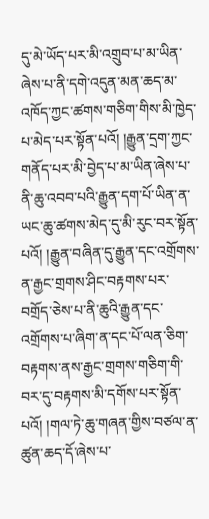དུ་མེ་ཡོད་པར་མི་འགྲུབ་པ་མ་ཡིན་ཞེས་པ་ནི་དགེ་འདུན་མན་ཆད་མ་འཁོད་ཀྱང་ཚགས་གཅིག་གིས་མི་ཁྱེད་པ་མེད་པར་སྟོན་པའོ། །རྒྱུན་དྲག་ཀྱང་གནོད་པར་མི་བྱེད་པ་མ་ཡིན་ཞེས་པ་ནི་ཆུ་འབབ་པའི་རྒྱུན་དག་པོ་ཡིན་ན་ཡང་ཆུ་ཚགས་མེད་དུ་མི་རུང་བར་སྟོན་པའོ། །རྒྱུན་བཞིན་དུ་རྒྱུན་དང་འགྲོགས་ན་རྒྱང་གྲགས་ཤིང་བརྟགས་པར་བགྲོད་ཅེས་པ་ནི་ཆུའི་རྒྱུན་དང་འགྲོགས་པ་ཞིག་ན་དང་པོ་ལན་ཅིག་བརྟགས་ནས་རྒྱང་གྲགས་གཅིག་གི་བར་དུ་བརྟགས་མི་དགོས་པར་སྟོན་པའོ། །གལ་ཏེ་ཆུ་གཞན་གྱིས་བཙལ་ན་ཚུན་ཆད་དོ་ཞེས་པ་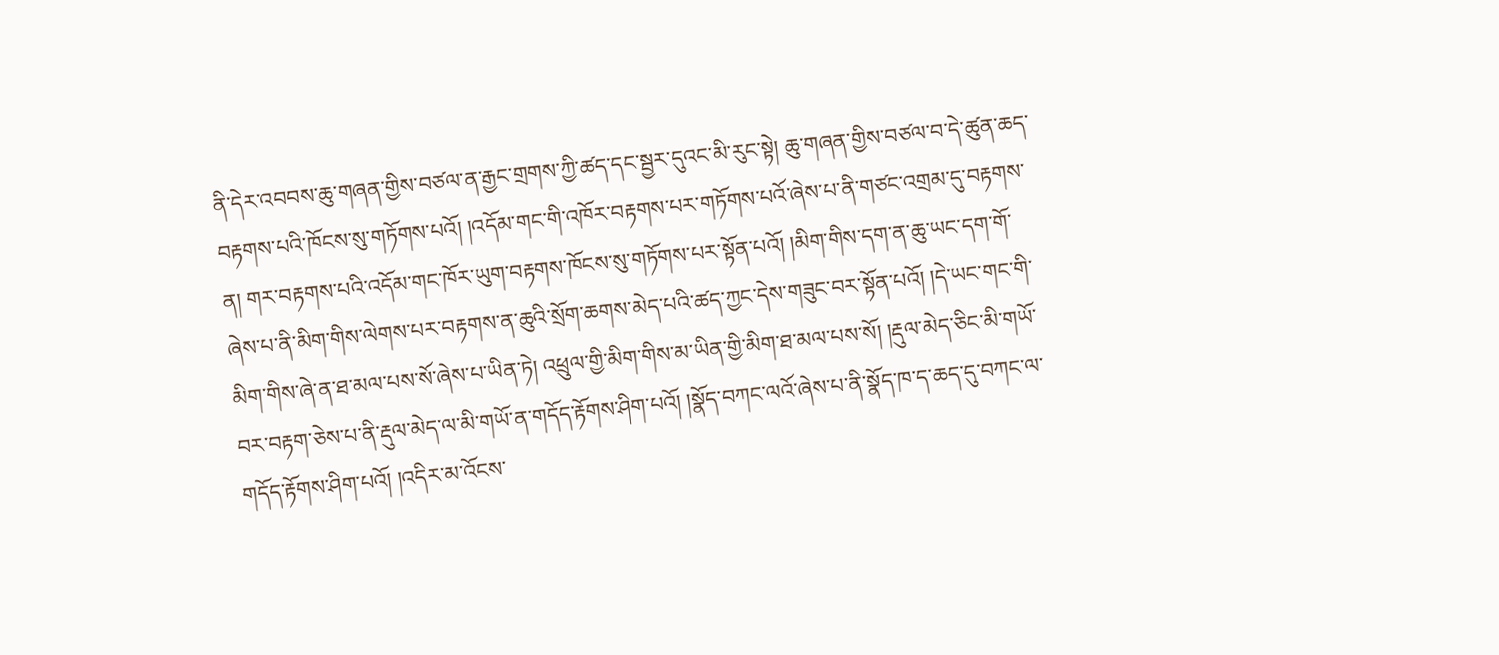ནི་དེར་འབབས་ཆུ་གཞན་གྱིས་བཙལ་ན་རྒྱང་གྲགས་ཀྱི་ཚད་དང་སྦྱར་དུའང་མི་རུང་སྟེ། ཆུ་གཞན་གྱིས་བཙལ་བ་དེ་ཚུན་ཆད་བརྟགས་པའི་ཁོངས་སུ་གཏོགས་པའོ། །འདོམ་གང་གི་འཁོར་བརྟགས་པར་གཏོགས་པའོ་ཞེས་པ་ནི་གཙང་འགྲམ་དུ་བརྟགས་ན། གར་བརྟགས་པའི་འདོམ་གང་ཁོར་ཡུག་བརྟགས་ཁོངས་སུ་གཏོགས་པར་སྟོན་པའོ། །མིག་གིས་དག་ན་ཆུ་ཡང་དག་གོ་ཞེས་པ་ནི་མིག་གིས་ལེགས་པར་བརྟགས་ན་ཆུའི་སྲོག་ཆགས་མེད་པའི་ཚད་ཀྱང་དེས་གཟུང་བར་སྟོན་པའོ། །དེ་ཡང་གང་གི་མིག་གིས་ཞེ་ན་ཐ་མལ་པས་སོ་ཞེས་པ་ཡིན་ཏེ། འཕྲུལ་གྱི་མིག་གིས་མ་ཡིན་གྱི་མིག་ཐ་མལ་པས་སོ། །རྡུལ་མེད་ཅིང་མི་གཡོ་བར་བརྟག་ཅེས་པ་ནི་རྡུལ་མེད་ལ་མི་གཡོ་ན་གདོད་རྟོགས་ཤིག་པའོ། །སྣོད་བཀང་ལའོ་ཞེས་པ་ནི་སྣོད་ཁ་ད་ཆད་དུ་བཀང་ལ་གདོད་རྟོགས་ཤིག་པའོ། །འདིར་མ་འོངས་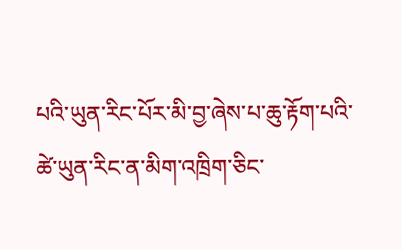པའི་ཡུན་རིང་པོར་མི་བྱ་ཞེས་པ་ཆུ་རྟོག་པའི་ཚེ་ཡུན་རིང་ན་མིག་འཁྲིག་ཅིང་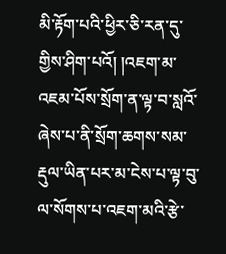མི་རྟོག་པའི་ཕྱིར་ཅི་རན་དུ་གྱིས་ཤིག་པའོ། །འཇག་མ་འཇམ་པོས་སྲོག་ན་ལྟ་བ་སླའོ་ཞེས་པ་ནི་སྲོག་ཆགས་སམ་རྡུལ་ཡིན་པར་མ་ངེས་པ་ལྟ་བུ་ལ་སོགས་པ་འཇག་མའི་རྩེ་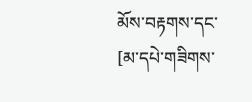མོས་བརྟགས་དང་
[མ་དཔེ་གཟིགས་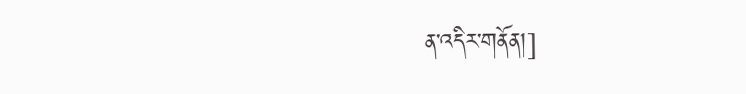ན་འདིར་གནོན།]